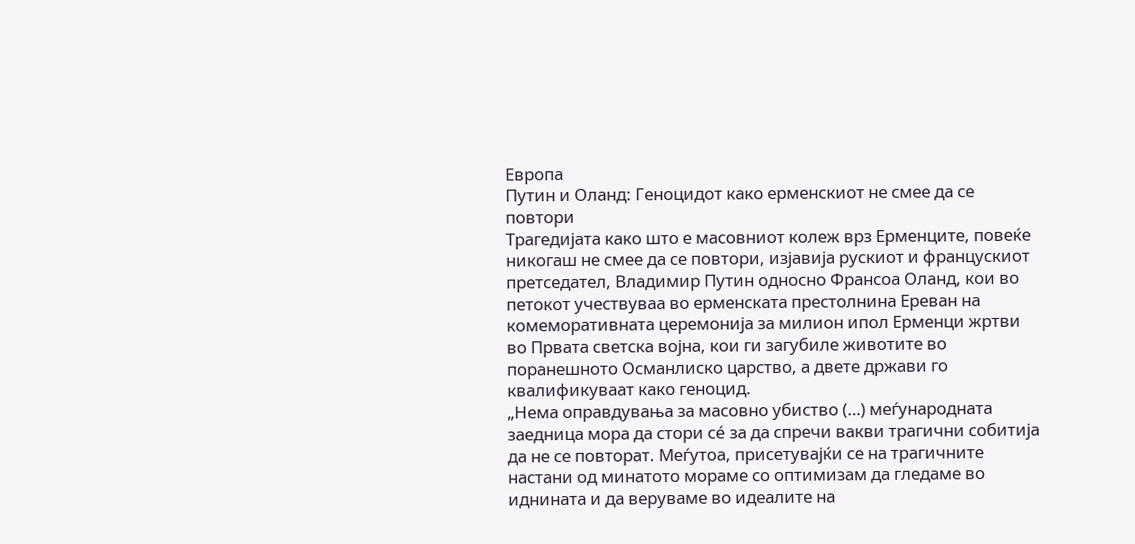Европа
Путин и Оланд: Геноцидот како ерменскиот не смее да се повтори
Трагедијата како што е масовниот колеж врз Ерменците, повеќе никогаш не смее да се повтори, изјавија рускиот и францускиот претседател, Владимир Путин односно Франсоа Оланд, кои во петокот учествуваа во ерменската престолнина Ереван на комеморативната церемонија за милион ипол Ерменци жртви во Првата светска војна, кои ги загубиле животите во поранешното Османлиско царство, а двете држави го квалификуваат како геноцид.
„Нема оправдувања за масовно убиство (…) меѓународната заедница мора да стори сé за да спречи вакви трагични собитија да не се повторат. Меѓутоа, присетувајќи се на трагичните настани од минатото мораме со оптимизам да гледаме во иднината и да веруваме во идеалите на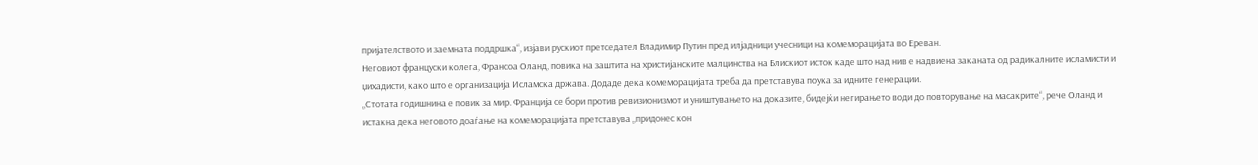пријателството и заемната поддршка“, изјави рускиот претседател Владимир Путин пред илјадници учесници на комеморацијата во Ереван.
Неговиот француски колега, Франсоа Оланд, повика на заштита на христијанските малцинства на Блискиот исток каде што над нив е надвиена заканата од радикалните исламисти и џихадисти, како што е организација Исламска држава. Додаде дека комеморацијата треба да претставува поука за идните генерации.
„Стотата годишнина е повик за мир. Франција се бори против ревизионизмот и уништувањето на доказите, бидејќи негирањето води до повторување на масакрите“, рече Оланд и истакна дека неговото доаѓање на комеморацијата претставува „придонес кон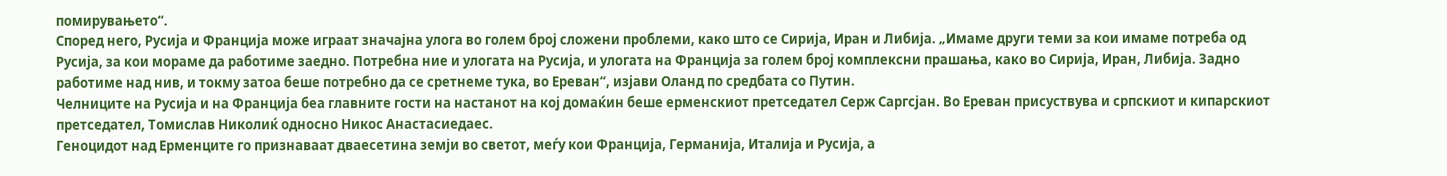помирувањето“.
Според него, Русија и Франција може играат значајна улога во голем број сложени проблеми, како што се Сирија, Иран и Либија. „Имаме други теми за кои имаме потреба од Русија, за кои мораме да работиме заедно. Потребна ние и улогата на Русија, и улогата на Франција за голем број комплексни прашања, како во Сирија, Иран, Либија. Задно работиме над нив, и токму затоа беше потребно да се сретнеме тука, во Ереван“, изјави Оланд по средбата со Путин.
Челниците на Русија и на Франција беа главните гости на настанот на кој домаќин беше ерменскиот претседател Серж Саргсјан. Во Ереван присуствува и српскиот и кипарскиот претседател, Томислав Николиќ односно Никос Анастасиедаес.
Геноцидот над Ерменците го признаваат дваесетина земји во светот, меѓу кои Франција, Германија, Италија и Русија, а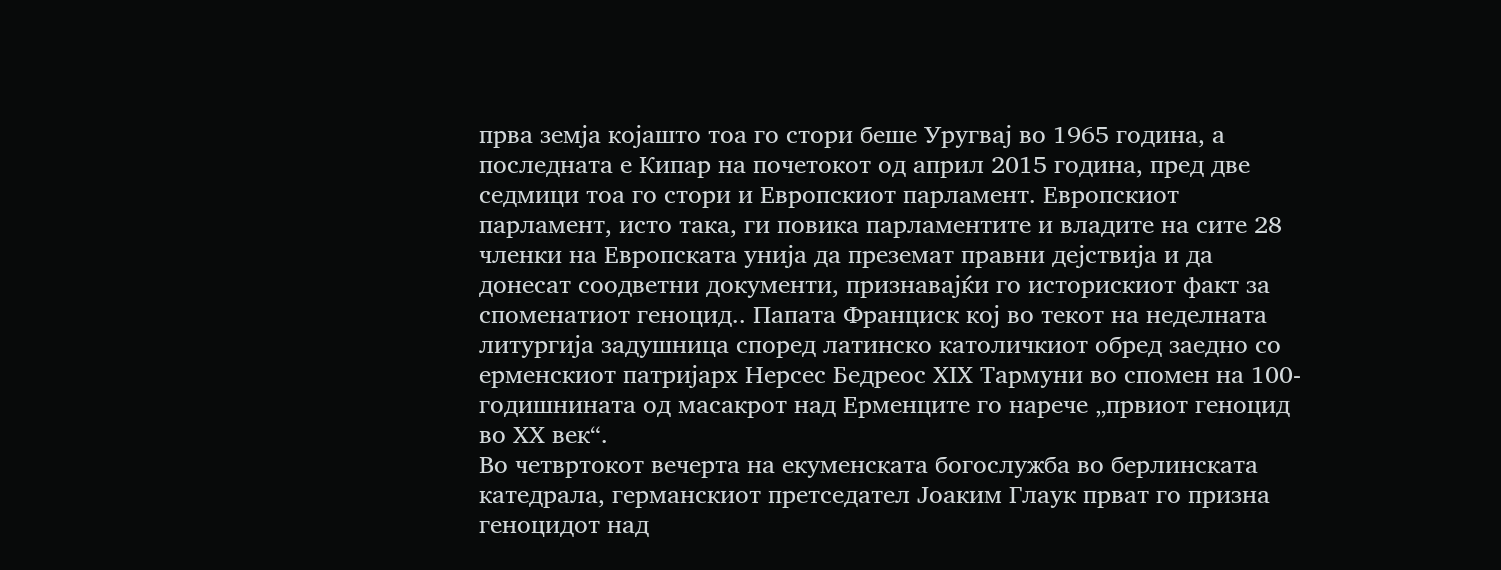прва земја којашто тоа го стори беше Уругвај во 1965 година, а последната е Кипар на почетокот од април 2015 година, пред две седмици тоа го стори и Европскиот парламент. Европскиот парламент, исто така, ги повика парламентите и владите на сите 28 членки на Европската унија да преземат правни дејствија и да донесат соодветни документи, признавајќи го историскиот факт за споменатиот геноцид.. Папата Франциск кој во текот на неделната литургија задушница според латинско католичкиот обред заедно со ерменскиот патријарх Нерсес Бедреос XIX Тармуни во спомен на 100-годишнината од масакрот над Ерменците го нарече „првиот геноцид во XX век“.
Во четвртокот вечерта на екуменската богослужба во берлинската катедрала, германскиот претседател Јоаким Глаук прват го призна геноцидот над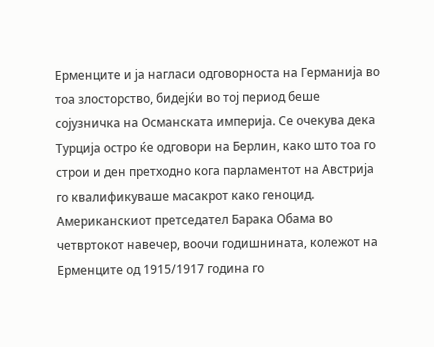Ерменците и ја нагласи одговорноста на Германија во тоа злосторство, бидејќи во тој период беше сојузничка на Османската империја. Се очекува дека Турција остро ќе одговори на Берлин, како што тоа го строи и ден претходно кога парламентот на Австрија го квалификуваше масакрот како геноцид.
Американскиот претседател Барака Обама во четвртокот навечер, воочи годишнината, колежот на Ерменците од 1915/1917 година го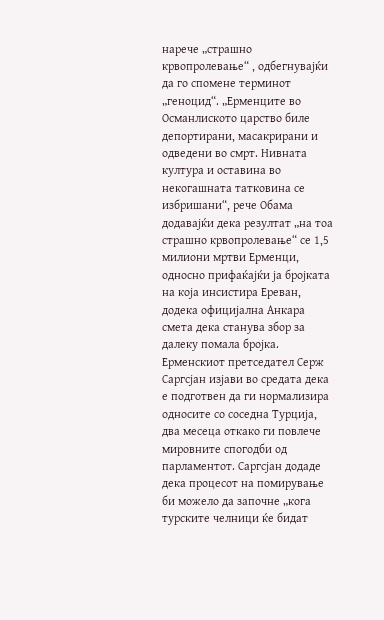нарече „страшно крвопролевање“ , одбегнувајќи да го спомене терминот „геноцид“. „Ерменците во Османлиското царство биле депортирани, масакрирани и одведени во смрт. Нивната култура и оставина во некогашната татковина се избришани“, рече Обама додавајќи дека резултат „на тоа страшно крвопролевање“ се 1,5 милиони мртви Ерменци, односно прифаќајќи ја бројката на која инсистира Ереван, додека официјална Анкара смета дека станува збор за далеку помала бројка.
Ерменскиот претседател Серж Саргсјан изјави во средата дека е подготвен да ги нормализира односите со соседна Турција, два месеца откако ги повлече мировните спогодби од парламентот. Саргсјан додаде дека процесот на помирување би можело да започне „кога турските челници ќе бидат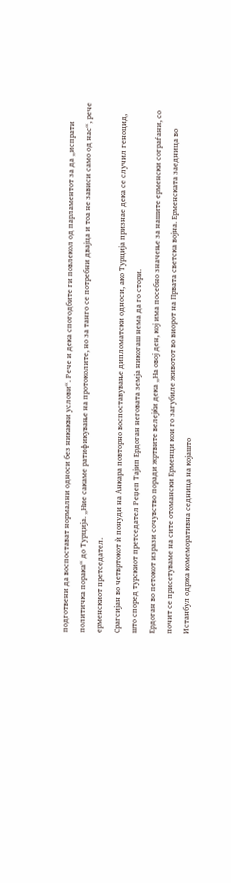подготвени да воспостават нормални односи без никакви услови“. Рече и дека спогодбите ги повлекол од парламентот за да „испрати политичка порака“ до Турција. „Ние сакаме ратификување на протоколите, но за танго се потребни двајца и тоа не зависи само од нас“, рече ерменскиот претседател.
Срагсијан во четвртокот ѝ понуди на Анкара повторно воспоставување дипломатски односи, ако Турција признае дека се случил геноцид, што според турскиот претседател Реџеп Тајип Ердоган неговата земја никогаш нема да го стори.
Ердоган во петокот изрази сочувство поради жртвите велејќи дека „На овој ден, кој има посебно значење за нашите ерменски сограѓани, со почит се присетуваме на сите отомански Ерменци кои го загубиле животот во виорот на Првата светска војна. Ерменската заедница во Истанбул одржа комеморативна седница на којашто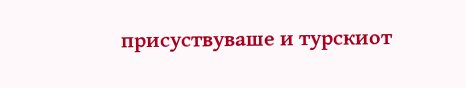присуствуваше и турскиот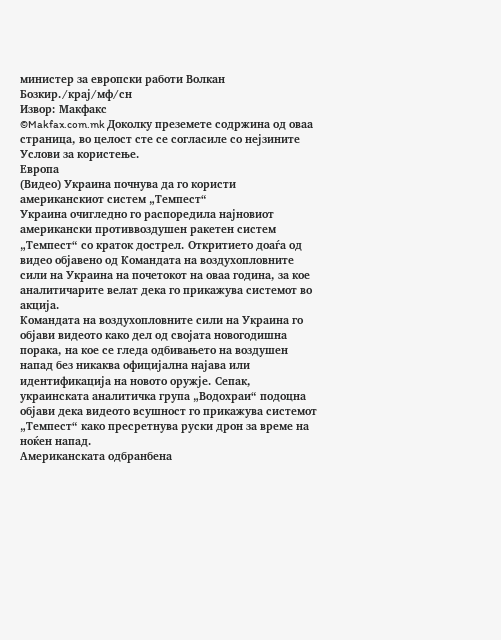министер за европски работи Волкан Бозкир./крај/мф/сн
Извор: Макфакс
©Makfax.com.mk Доколку преземете содржина од оваа страница, во целост сте се согласиле со нејзините Услови за користење.
Европа
(Видео) Украина почнува да го користи американскиот систем „Темпест“
Украина очигледно го распоредила најновиот американски противвоздушен ракетен систем „Темпест“ со краток дострел. Откритието доаѓа од видео објавено од Командата на воздухопловните сили на Украина на почетокот на оваа година, за кое аналитичарите велат дека го прикажува системот во акција.
Командата на воздухопловните сили на Украина го објави видеото како дел од својата новогодишна порака, на кое се гледа одбивањето на воздушен напад без никаква официјална најава или идентификација на новото оружје. Сепак, украинската аналитичка група „Водохраи“ подоцна објави дека видеото всушност го прикажува системот „Темпест“ како пресретнува руски дрон за време на ноќен напад.
Американската одбранбена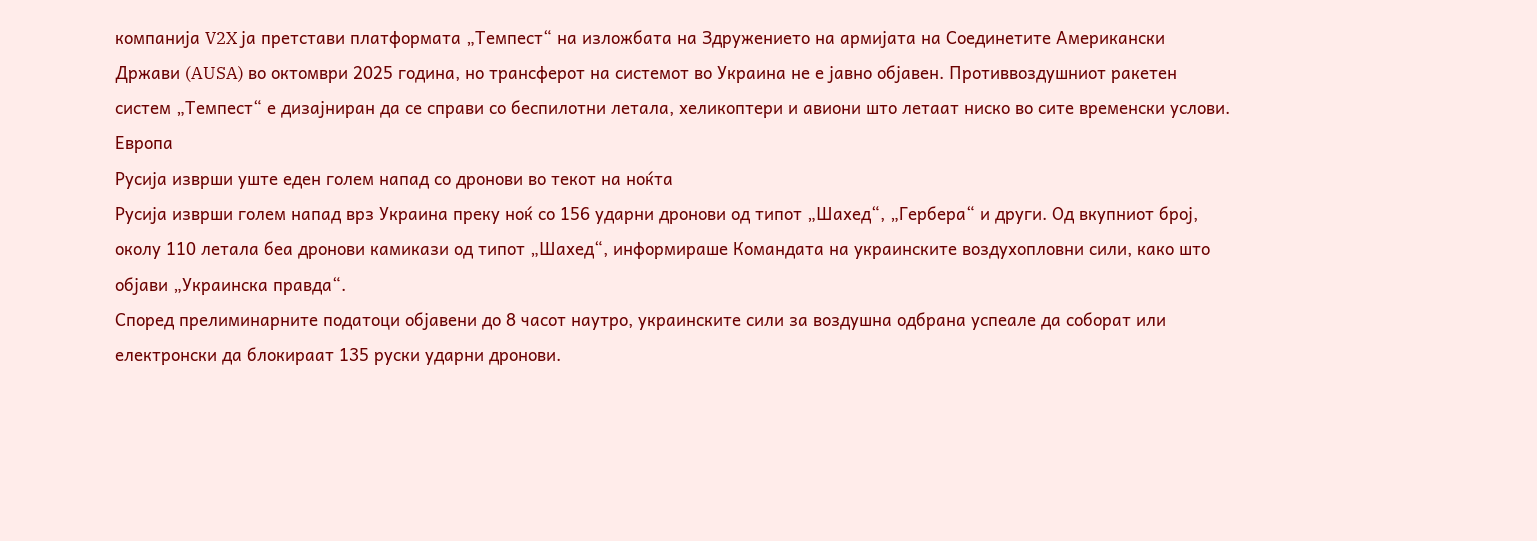компанија V2X ја претстави платформата „Темпест“ на изложбата на Здружението на армијата на Соединетите Американски Држави (AUSA) во октомври 2025 година, но трансферот на системот во Украина не е јавно објавен. Противвоздушниот ракетен систем „Темпест“ е дизајниран да се справи со беспилотни летала, хеликоптери и авиони што летаат ниско во сите временски услови.
Европа
Русија изврши уште еден голем напад со дронови во текот на ноќта
Русија изврши голем напад врз Украина преку ноќ со 156 ударни дронови од типот „Шахед“, „Гербера“ и други. Од вкупниот број, околу 110 летала беа дронови камикази од типот „Шахед“, информираше Командата на украинските воздухопловни сили, како што објави „Украинска правда“.
Според прелиминарните податоци објавени до 8 часот наутро, украинските сили за воздушна одбрана успеале да соборат или електронски да блокираат 135 руски ударни дронови.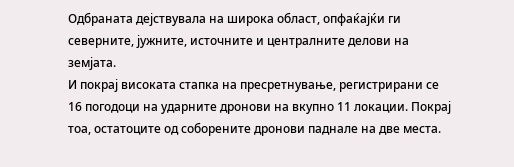Одбраната дејствувала на широка област, опфаќајќи ги северните, јужните, источните и централните делови на земјата.
И покрај високата стапка на пресретнување, регистрирани се 16 погодоци на ударните дронови на вкупно 11 локации. Покрај тоа, остатоците од соборените дронови паднале на две места.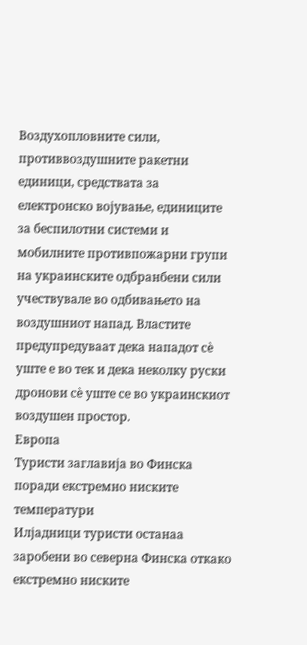Воздухопловните сили, противвоздушните ракетни единици, средствата за електронско војување, единиците за беспилотни системи и мобилните противпожарни групи на украинските одбранбени сили учествувале во одбивањето на воздушниот напад. Властите предупредуваат дека нападот сè уште е во тек и дека неколку руски дронови сè уште се во украинскиот воздушен простор.
Европа
Туристи заглавија во Финска поради екстремно ниските температури
Илјадници туристи останаа заробени во северна Финска откако екстремно ниските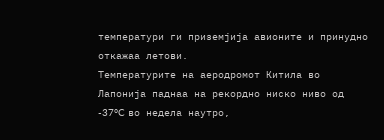температури ги приземјија авионите и принудно откажаа летови.
Температурите на аеродромот Китила во Лапонија паднаа на рекордно ниско ниво од -37°C во недела наутро,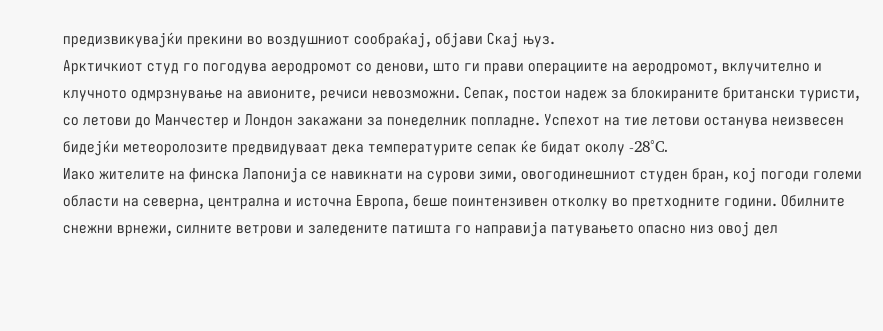предизвикувајќи прекини во воздушниот сообраќај, објави Скај њуз.
Арктичкиот студ го погодува аеродромот со денови, што ги прави операциите на аеродромот, вклучително и клучното одмрзнување на авионите, речиси невозможни. Сепак, постои надеж за блокираните британски туристи, со летови до Манчестер и Лондон закажани за понеделник попладне. Успехот на тие летови останува неизвесен бидејќи метеоролозите предвидуваат дека температурите сепак ќе бидат околу -28°C.
Иако жителите на финска Лапонија се навикнати на сурови зими, овогодинешниот студен бран, кој погоди големи области на северна, централна и источна Европа, беше поинтензивен отколку во претходните години. Обилните снежни врнежи, силните ветрови и заледените патишта го направија патувањето опасно низ овој дел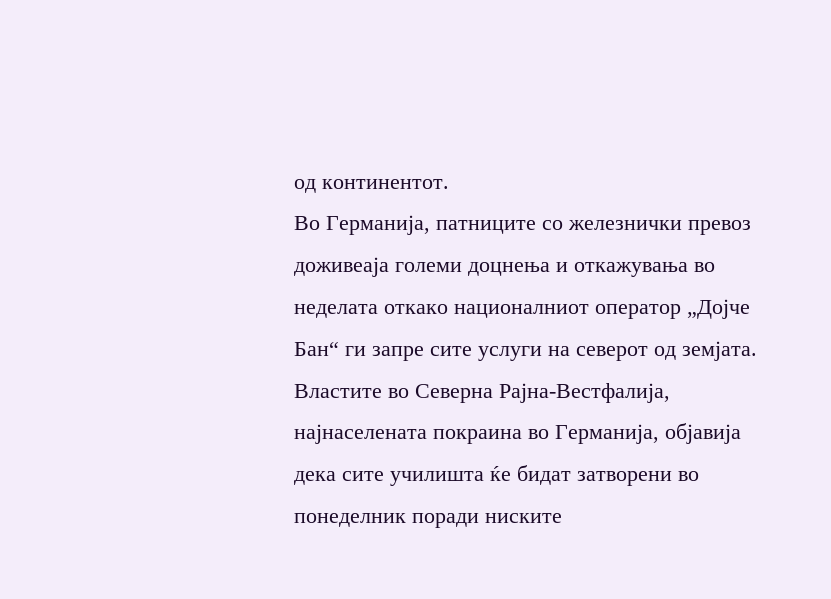од континентот.
Во Германија, патниците со железнички превоз доживеаја големи доцнења и откажувања во неделата откако националниот оператор „Дојче Бан“ ги запре сите услуги на северот од земјата. Властите во Северна Рајна-Вестфалија, најнаселената покраина во Германија, објавија дека сите училишта ќе бидат затворени во понеделник поради ниските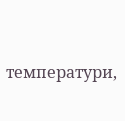температури,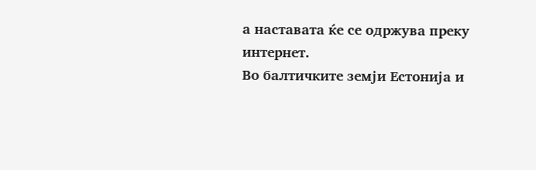а наставата ќе се одржува преку интернет.
Во балтичките земји Естонија и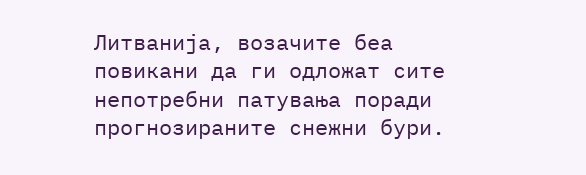Литванија, возачите беа повикани да ги одложат сите непотребни патувања поради прогнозираните снежни бури.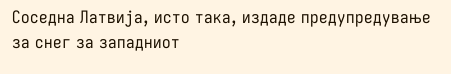Соседна Латвија, исто така, издаде предупредување за снег за западниот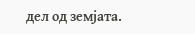дел од земјата.